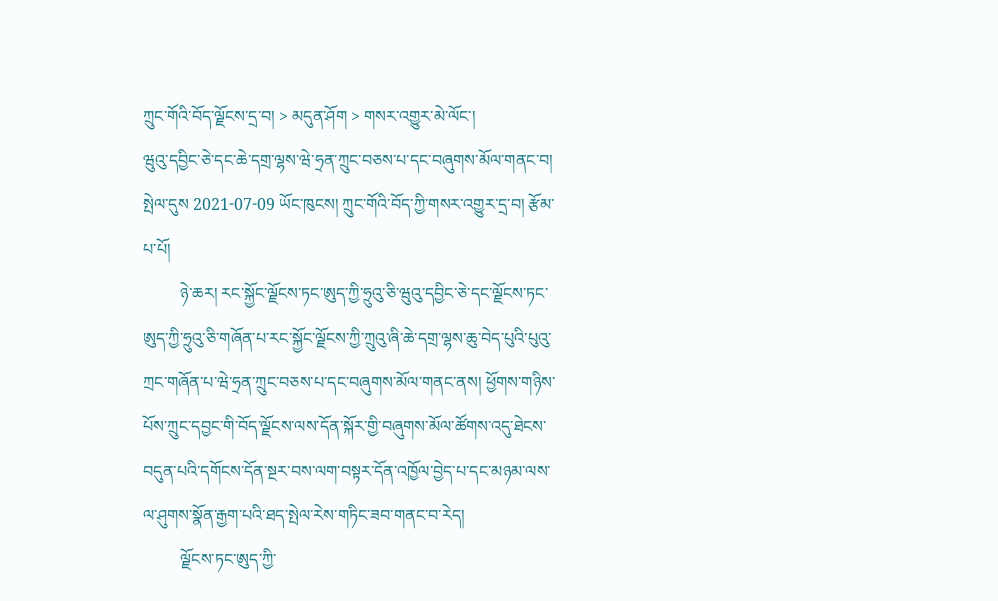ཀྲུང་གོའི་བོད་ལྗོངས་དྲ་བ། > མདུན་ཤོག > གསར་འགྱུར་མེ་ལོང་།
ཝུའུ་དབྱིང་ཅེ་དང་ཆེ་དགྲ་ལྷས་ཝེ་ཧྲན་ཀྲུང་བཅས་པ་དང་བཞུགས་མོལ་གནང་བ།
སྤེལ་དུས 2021-07-09 ཡོང་ཁུངས། ཀྲུང་གོའི་བོད་ཀྱི་གསར་འགྱུར་དྲ་བ། རྩོམ་པ་པོ།
         ཉེ་ཆར། རང་སྐྱོང་ལྗོངས་ཏང་ཨུད་ཀྱི་ཧྲུའུ་ཅི་ཝུའུ་དབྱིང་ཅེ་དང་ལྗོངས་ཏང་ཨུད་ཀྱི་ཧྲུའུ་ཅི་གཞོན་པ་རང་སྐྱོང་ལྗོངས་ཀྱི་ཀྲུའུ་ཞི་ཆེ་དགྲ་ལྷས་ཆུ་བེད་པུའི་པུའུ་ཀྲང་གཞོན་པ་ཝེ་ཧྲན་ཀྲུང་བཅས་པ་དང་བཞུགས་མོལ་གནང་ནས། ཕྱོགས་གཉིས་པོས་ཀྲུང་དབྱང་གི་བོད་ལྗོངས་ལས་དོན་སྐོར་གྱི་བཞུགས་མོལ་ཚོགས་འདུ་ཐེངས་བདུན་པའི་དགོངས་དོན་སྔར་བས་ལག་བསྟར་དོན་འཁྱོལ་བྱེད་པ་དང་མཉམ་ལས་ལ་ཤུགས་སྣོན་རྒྱག་པའི་ཐད་སྤེལ་རེས་གཏིང་ཟབ་གནང་བ་རེད།
         ལྗོངས་ཏང་ཨུད་ཀྱི་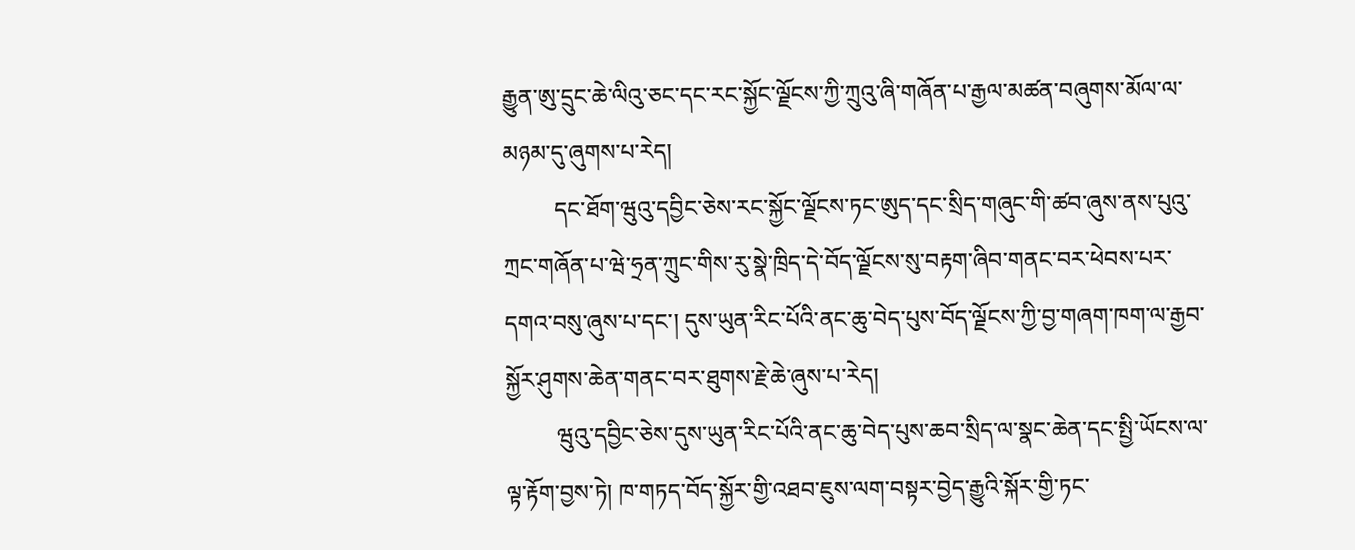རྒྱུན་ཨུ་དྲུང་ཆེ་ལིའུ་ཅང་དང་རང་སྐྱོང་ལྗོངས་ཀྱི་ཀྲུའུ་ཞི་གཞོན་པ་རྒྱལ་མཚན་བཞུགས་མོལ་ལ་མཉམ་དུ་ཞུགས་པ་རེད།
         དང་ཐོག་ཝུའུ་དབྱིང་ཅེས་རང་སྐྱོང་ལྗོངས་ཏང་ཨུད་དང་སྲིད་གཞུང་གི་ཚབ་ཞུས་ནས་པུའུ་ཀྲང་གཞོན་པ་ཝེ་ཧྲན་ཀྲུང་གིས་རུ་སྣེ་ཁྲིད་དེ་བོད་ལྗོངས་སུ་བརྟག་ཞིབ་གནང་བར་ཕེབས་པར་དགའ་བསུ་ཞུས་པ་དང་། དུས་ཡུན་རིང་པོའི་ནང་ཆུ་བེད་པུས་བོད་ལྗོངས་ཀྱི་བྱ་གཞག་ཁག་ལ་རྒྱབ་སྐྱོར་ཤུགས་ཆེན་གནང་བར་ཐུགས་རྗེ་ཆེ་ཞུས་པ་རེད།
         ཝུའུ་དབྱིང་ཅེས་དུས་ཡུན་རིང་པོའི་ནང་ཆུ་བེད་པུས་ཆབ་སྲིད་ལ་སྣང་ཆེན་དང་སྤྱི་ཡོངས་ལ་ལྟ་རྟོག་བྱས་ཏེ། ཁ་གཏད་བོད་སྐྱོར་གྱི་འཐབ་ཇུས་ལག་བསྟར་བྱེད་རྒྱུའི་སྐོར་གྱི་ཏང་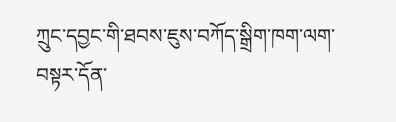ཀྲུང་དབྱང་གི་ཐབས་ཇུས་བཀོད་སྒྲིག་ཁག་ལག་བསྟར་དོན་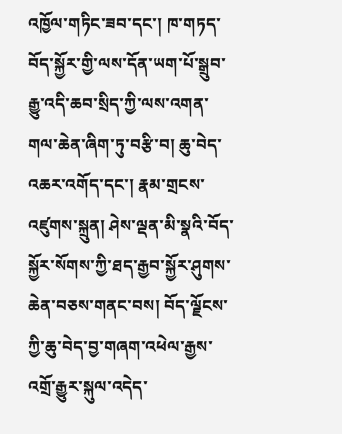འཁྱོལ་གཏིང་ཟབ་དང་། ཁ་གཏད་བོད་སྐྱོར་གྱི་ལས་དོན་ཡག་པོ་སྒྲུབ་རྒྱུ་འདི་ཆབ་སྲིད་ཀྱི་ལས་འགན་གལ་ཆེན་ཞིག་ཏུ་བརྩི་བ། ཆུ་བེད་འཆར་འགོད་དང་། རྣམ་གྲངས་འཛུགས་སྐྲུན། ཤེས་ལྡན་མི་སྣའི་བོད་སྐྱོར་སོགས་ཀྱི་ཐད་རྒྱབ་སྐྱོར་ཤུགས་ཆེན་བཅས་གནང་བས། བོད་ལྗོངས་ཀྱི་ཆུ་བེད་བྱ་གཞག་འཕེལ་རྒྱས་འགྲོ་རྒྱུར་སྐུལ་འདེད་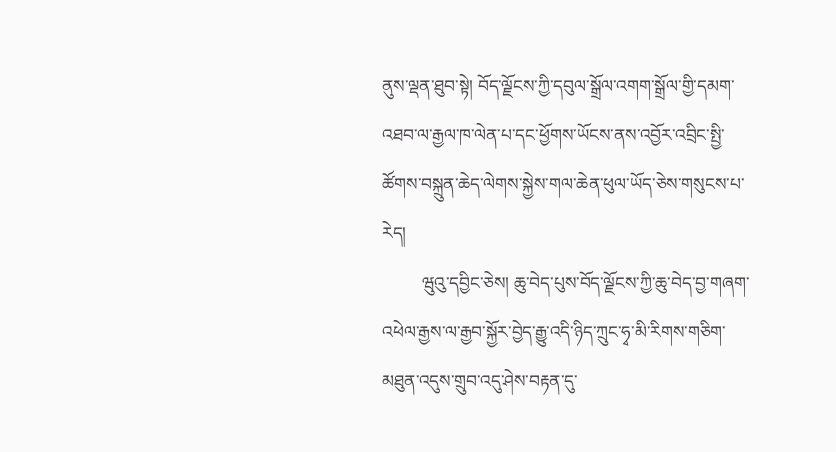ནུས་ལྡན་ཐུབ་སྟེ། བོད་ལྗོངས་ཀྱི་དབུལ་སྒྲོལ་འགག་སྒྲོལ་གྱི་དམག་འཐབ་ལ་རྒྱལ་ཁ་ལེན་པ་དང་ཕྱོགས་ཡོངས་ནས་འབྱོར་འབྲིང་སྤྱི་ཚོགས་བསྐྲུན་ཆེད་ལེགས་སྐྱེས་གལ་ཆེན་ཕུལ་ཡོད་ཅེས་གསུངས་པ་རེད།
         ཝུའུ་དབྱིང་ཅེས། ཆུ་བེད་པུས་བོད་ལྗོངས་ཀྱི་ཆུ་བེད་བྱ་གཞག་འཕེལ་རྒྱས་ལ་རྒྱབ་སྐྱོར་བྱེད་རྒྱུ་འདི་ཉིད་ཀྲུང་ཧྭ་མི་རིགས་གཅིག་མཐུན་འདུས་གྲུབ་འདུ་ཤེས་བརྟན་དུ་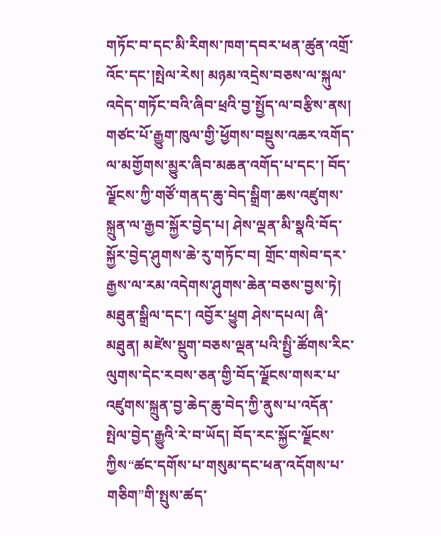གཏོང་བ་དང་མི་རིགས་ཁག་དབར་ཕན་ཚུན་འགྲོ་འོང་དང་།སྤེལ་རེས། མཉམ་འདྲེས་བཅས་ལ་སྐུལ་འདེད་གཏོང་བའི་ཞིབ་ཕྲའི་བྱ་སྤྱོད་ལ་བརྩིས་ནས། གཙང་པོ་རྒྱུག་ཁུལ་གྱི་ཕྱོགས་བསྡུས་འཆར་འགོད་ལ་མགྱོགས་མྱུར་ཞིབ་མཆན་འགོད་པ་དང་། བོད་ལྗོངས་ཀྱི་གཙོ་གནད་ཆུ་བེད་སྒྲིག་ཆས་འཛུགས་སྐྲུན་ལ་རྒྱབ་སྐྱོར་བྱེད་པ། ཤེས་ལྡན་མི་སྣའི་བོད་སྐྱོར་བྱེད་ཤུགས་ཆེ་རུ་གཏོང་བ། གྲོང་གསེབ་དར་རྒྱས་ལ་རམ་འདེགས་ཤུགས་ཆེན་བཅས་བྱས་ཏེ། མཐུན་སྒྲིལ་དང་། འབྱོར་ཕྱུག ཤེས་དཔལ། ཞི་མཐུན། མཛེས་སྡུག་བཅས་ལྡན་པའི་སྤྱི་ཚོགས་རིང་ལུགས་དེང་རབས་ཅན་གྱི་བོད་ལྗོངས་གསར་པ་འཛུགས་སྐྲུན་བྱ་ཆེད་ཆུ་བེད་ཀྱི་ནུས་པ་འདོན་སྤེལ་བྱེད་རྒྱུའི་རེ་བ་ཡོད། བོད་རང་སྐྱོང་ལྗོངས་ཀྱིས“ཚང་དགོས་པ་གསུམ་དང་ཕན་འདོགས་པ་གཅིག”གི་སྤུས་ཚད་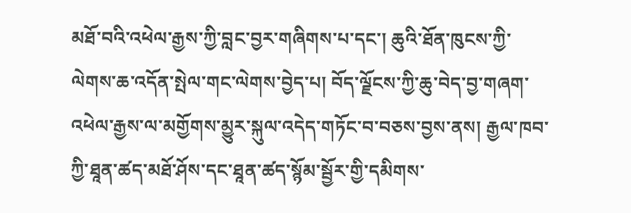མཐོ་བའི་འཕེལ་རྒྱས་ཀྱི་བླང་བྱར་གཞིགས་པ་དང་། ཆུའི་ཐོན་ཁུངས་ཀྱི་ལེགས་ཆ་འདོན་སྤེལ་གང་ལེགས་བྱེད་པ། བོད་ལྗོངས་ཀྱི་ཆུ་བེད་བྱ་གཞག་འཕེལ་རྒྱས་ལ་མགྱོགས་མྱུར་སྐུལ་འདེད་གཏོང་བ་བཅས་བྱས་ནས། རྒྱལ་ཁབ་ཀྱི་ཐཱན་ཚད་མཐོ་ཤོས་དང་ཐཱན་ཚད་སྙོམ་སྦྱོར་གྱི་དམིགས་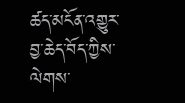ཚད་མངོན་འགྱུར་བྱ་ཆེད་བོད་ཀྱིས་ལེགས་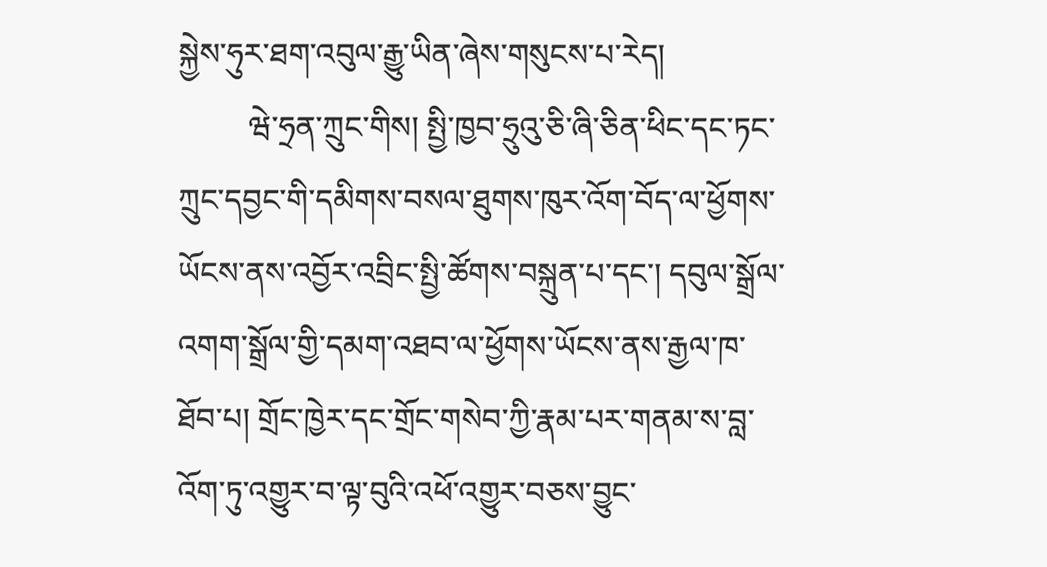སྐྱེས་ཧུར་ཐག་འབུལ་རྒྱུ་ཡིན་ཞེས་གསུངས་པ་རེད།
         ཝེ་ཧྲན་ཀྲུང་གིས། སྤྱི་ཁྱབ་ཧྲུའུ་ཅི་ཞི་ཅིན་ཕིང་དང་ཏང་ཀྲུང་དབྱང་གི་དམིགས་བསལ་ཐུགས་ཁུར་འོག་བོད་ལ་ཕྱོགས་ཡོངས་ནས་འབྱོར་འབྲིང་སྤྱི་ཚོགས་བསྐྲུན་པ་དང་། དབུལ་སྒྲོལ་འགག་སྒྲོལ་གྱི་དམག་འཐབ་ལ་ཕྱོགས་ཡོངས་ནས་རྒྱལ་ཁ་ཐོབ་པ། གྲོང་ཁྱེར་དང་གྲོང་གསེབ་ཀྱི་རྣམ་པར་གནམ་ས་བླ་འོག་ཏུ་འགྱུར་བ་ལྟ་བུའི་འཕོ་འགྱུར་བཅས་བྱུང་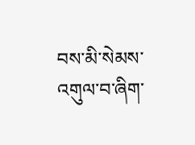བས་མི་སེམས་འགུལ་བ་ཞིག་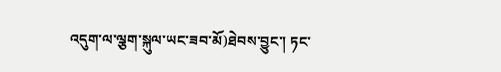འདུག་ལ་ལྕག་སྐུལ་ཡང་ཟབ་མོ)ཐེབས་བྱུང་། ཏང་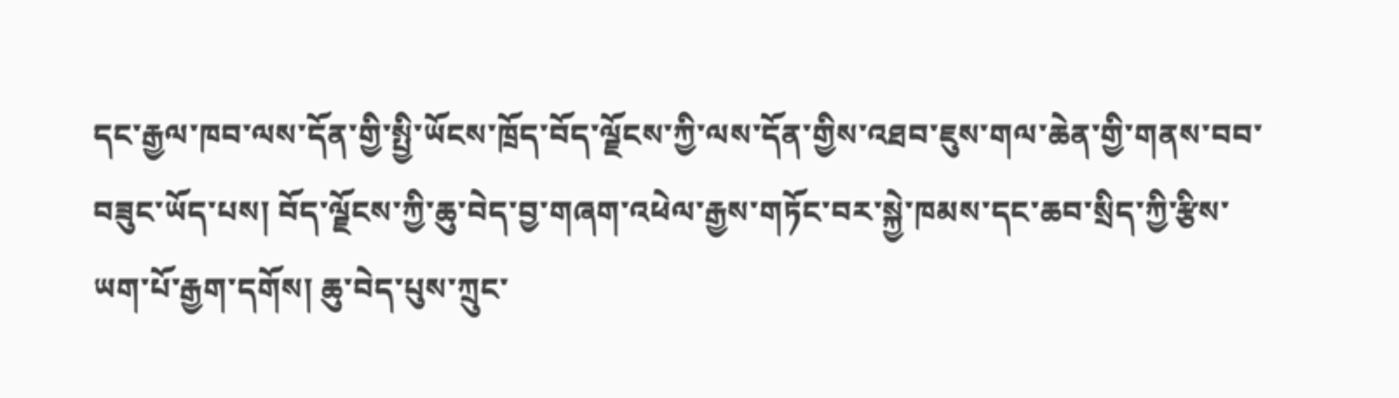དང་རྒྱལ་ཁབ་ལས་དོན་གྱི་སྤྱི་ཡོངས་ཁྲོད་བོད་ལྗོངས་ཀྱི་ལས་དོན་གྱིས་འཐབ་ཇུས་གལ་ཆེན་གྱི་གནས་བབ་བཟུང་ཡོད་པས། བོད་ལྗོངས་ཀྱི་ཆུ་བེད་བྱ་གཞག་འཕེལ་རྒྱས་གཏོང་བར་སྐྱེ་ཁམས་དང་ཆབ་སྲིད་ཀྱི་རྩིས་ཡག་པོ་རྒྱག་དགོས། ཆུ་བེད་པུས་ཀྲུང་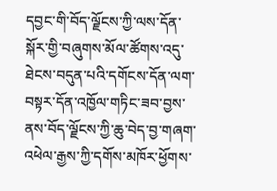དབྱང་གི་བོད་ལྗོངས་ཀྱི་ལས་དོན་སྐོར་གྱི་བཞུགས་མོལ་ཚོགས་འདུ་ཐེངས་བདུན་པའི་དགོངས་དོན་ལག་བསྟར་དོན་འཁྱོལ་གཏིང་ཟབ་བྱས་ནས་བོད་ལྗོངས་ཀྱི་ཆུ་བེད་བྱ་གཞག་འཕེལ་རྒྱས་ཀྱི་དགོས་མཁོར་ཕྱོགས་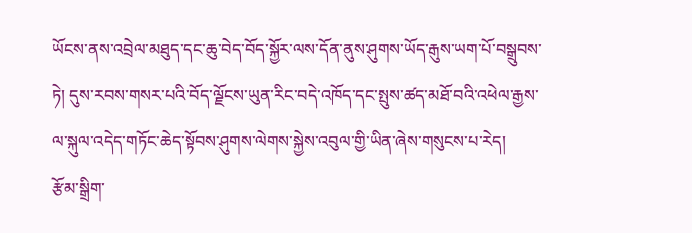ཡོངས་ནས་འབྲེལ་མཐུད་དང་ཆུ་བེད་བོད་སྐྱོར་ལས་དོན་ནུས་ཤུགས་ཡོད་རྒུས་ཡག་པོ་བསྒྲུབས་ཏེ། དུས་རབས་གསར་པའི་བོད་ལྗོངས་ཡུན་རིང་བདེ་འཁོད་དང་སྤུས་ཚད་མཐོ་བའི་འཕེལ་རྒྱས་ལ་སྐུལ་འདེད་གཏོང་ཆེད་སྟོབས་ཤུགས་ལེགས་སྐྱེས་འབུལ་གྱི་ཡིན་ཞེས་གསུངས་པ་རེད།
རྩོམ་སྒྲིག་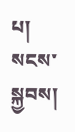པ། སངས་སྐྱབས།